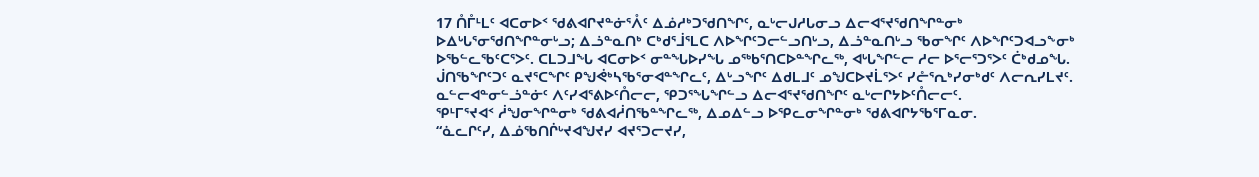17 ᑍᒤᒻᒪᑦ ᐊᑕᓂᐅᑉ ᖁᕕᐊᒋᔪᓐᓃᕐᐰᑦ ᐃᓅᓱᒃᑐᖁᑎᖏᑦ, ᓇᒡᓕᒍᓱᒐᓂᓗ ᐃᓕᐊᕐᔪᖁᑎᖏᓐᓂᒃ ᐅᐃᒡᒐᕐᓂᖁᑎᖏᓐᓂᒡᓗ; ᐃᓘᓐᓇᑎᒃ ᑕᒃᑯᕐᒨᕐᒪᑕ ᐱᐅᖏᑦᑐᓕᓪᓗᑎᒡᓗ, ᐃᓘᓐᓇᑎᒡᓗ ᖃᓂᖏᑦ ᐱᐅᖏᑦᑐᐊᓗᖕᓂᒃ ᐅᖃᓪᓚᖃᑦᑕᕐᐳᑦ. ᑕᒪᑐᒧᖓ ᐊᑕᓂᐅᑉ ᓂᓐᖓᐅᓯᖓ ᓄᖅᑲᕐᑎᑕᐅᓐᖏᓚᖅ, ᐊᒡᒐᖏᓪᓕ ᓱᓕ ᐅᕐᓕᕐᑐᕐᐳᑦ ᑖᒃᑯᓄᖓ.
ᒎᑎᖃᖏᑦᑐᑦ ᓇᔪᕐᑕᖏᑦ ᑭᖑᕚᒃᓴᖃᕐᓂᐊᓐᖏᓚᑦ, ᐃᒡᓗᖏᑦ ᐃᑯᒪᒧᑦ ᓄᖑᑕᐅᔪᒫᕐᐳᑦ ᓯᓔᕐᕆᒃᓯᓂᒃᑯᑦ ᐱᓕᕆᓯᒪᔪᑦ.
ᓇᓪᓕᐊᓐᓂᓪᓘᓐᓃᑦ ᐱᑦᓯᐊᕐᕕᐅᑦᑍᓕᓕ, ᕿᑐᕐᖓᖏᓪᓗ ᐃᓕᐊᕐᔪᖁᑎᖏᑦ ᓇᒡᓕᒋᔭᐅᑦᑍᓕᓕᑦ.
ᕿᒻᒥᕐᔪᐊᑉ ᓲᖑᓂᖏᓐᓂᒃ ᖁᕕᐊᓲᑎᖃᓐᖏᓚᖅ, ᐃᓄᐃᓪᓗ ᐅᕿᓚᓂᖏᓐᓂᒃ ᖁᕕᐊᒋᔭᖃᕐᒥᓇᓂ.
“ᓈᓚᒋᑦᓯ, ᐃᓅᖃᑎᒌᒡᔪᐊᖑᔪᓯ ᐊᔪᕐᑐᓕᔪᓯ,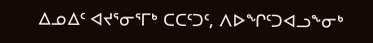ᐃᓄᐃᑦ ᐊᔪᕐᓂᕐᒥᒃ ᑕᑕᑦᑐᑦ, ᐱᐅᖏᑦᑐᐊᓗᖕᓂᒃ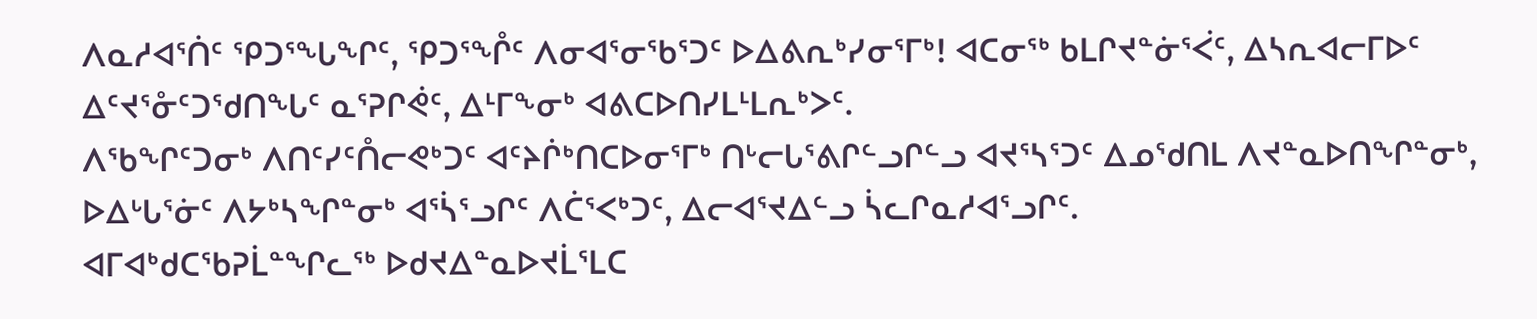ᐱᓇᓱᐊᕐᑏᑦ ᕿᑐᕐᖓᖏᑦ, ᕿᑐᕐᖎᑦ ᐱᓂᐊᕐᓂᖃᕐᑐᑦ ᐅᐃᕕᕆᒃᓯᓂᕐᒥᒃ! ᐊᑕᓂᖅ ᑲᒪᒋᔪᓐᓃᕐᐹᑦ, ᐃᓴᕆᐊᓕᒥᐅᑦ ᐃᑦᔪᕐᓁᑦᑐᖁᑎᖓᑦ ᓇᕐᕈᒋᕚᑦ, ᐃᒻᒥᖕᓂᒃ ᐊᕕᑕᐅᑎᓯᒪᒻᒪᕆᒃᐳᑦ.
ᐱᖃᖏᑦᑐᓂᒃ ᐱᑎᑦᓯᑦᑍᓕᕙᒃᑐᑦ ᐊᑦᔨᒌᒃᑎᑕᐅᓂᕐᒥᒃ ᑎᒡᓕᒐᕐᕕᒋᓪᓗᒋᓪᓗ ᐊᔪᕐᓴᕐᑐᑦ ᐃᓄᖁᑎᒪ ᐱᔪᓐᓇᐅᑎᖏᓐᓂᒃ, ᐅᐃᒡᒐᕐᓃᑦ ᐱᔭᒃᓴᖏᓐᓂᒃ ᐊᕐᓵᕐᓗᒋᑦ ᐱᑖᕐᐸᒃᑐᑦ, ᐃᓕᐊᕐᔪᐃᓪᓗ ᓵᓚᒋᓇᓱᐊᕐᓗᒋᑦ.
ᐊᒥᐊᒃᑯᑕᖃᕈᒫᓐᖏᓚᖅ ᐅᑯᔪᐃᓐᓇᐅᔪᒫᕐᒪᑕ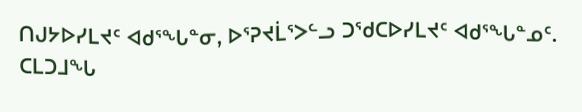ᑎᒍᔭᐅᓯᒪᔪᑦ ᐊᑯᕐᖓᓐᓂ, ᐅᕐᕈᔪᒫᕐᐳᓪᓗ ᑐᖁᑕᐅᓯᒪᔪᑦ ᐊᑯᕐᖓᓐᓄᑦ. ᑕᒪᑐᒧᖓ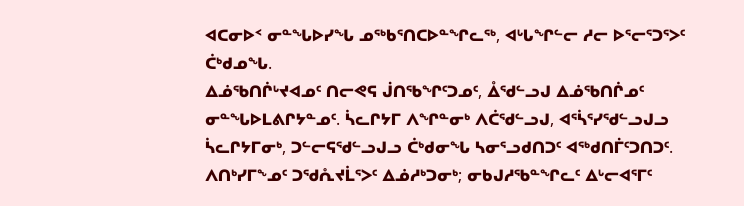ᐊᑕᓂᐅᑉ ᓂᓐᖓᐅᓯᖓ ᓄᖅᑲᕐᑎᑕᐅᓐᖏᓚᖅ, ᐊᒡᒐᖏᓪᓕ ᓱᓕ ᐅᕐᓕᕐᑐᕐᐳᑦ ᑖᒃᑯᓄᖓ.
ᐃᓅᖃᑎᒌᒡᔪᐊᓄᑦ ᑎᓕᕙᕋ ᒎᑎᖃᖏᑦᑐᓄᑦ, ᐂᖁᓪᓗᒍ ᐃᓅᖃᑎᒌᓄᑦ ᓂᓐᖓᐅᒪᕕᒋᔭᓐᓄᑦ. ᓵᓚᒋᔭᒥ ᐱᖏᓐᓂᒃ ᐱᑖᖁᓪᓗᒍ, ᐊᕐᓵᕐᓯᖁᓪᓗᒍᓗ ᓵᓚᒋᔭᒥᓂᒃ, ᑐᓪᓕᕋᖁᓪᓗᒍᓗ ᑖᒃᑯᓂᖓ ᓴᓂᕐᓗᑯᑎᑐᑦ ᐊᖅᑯᑎᒦᑦᑐᑎᑐᑦ.
ᐱᑎᒃᓯᒥᖕᓄᑦ ᑐᖁᕅᔪᒫᕐᐳᑦ ᐃᓅᓱᒃᑐᓂᒃ; ᓂᑲᒍᓱᖃᓐᖏᓚᑦ ᐃᒡᓕᐊᕐᒥᑦ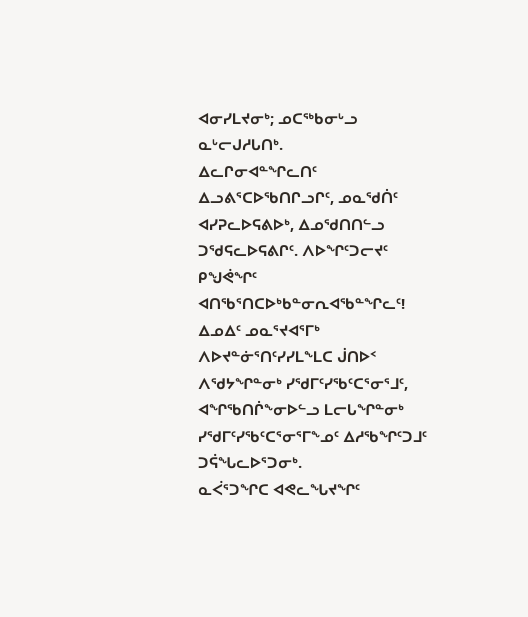ᐊᓂᓯᒪᔪᓂᒃ; ᓄᑕᖅᑲᓂᒡᓗ ᓇᒡᓕᒍᓱᒐᑎᒃ.
ᐃᓚᒋᓂᐊᓐᖏᓚᑎᑦ ᐃᓗᕕᕐᑕᐅᖃᑎᒋᓗᒋᑦ, ᓄᓇᖁᑏᑦ ᐊᓯᕈᓚᐅᕋᕕᐅᒃ, ᐃᓄᖁᑎᑎᓪᓗ ᑐᖁᕋᓚᐅᕋᕕᒋᑦ. ᐱᐅᖏᑦᑐᓕᔪᑦ ᑭᖑᕚᖏᑦ ᐊᑎᖃᕐᑎᑕᐅᒃᑲᓐᓂᕆᐊᖃᓐᖏᓚᑦ!
ᐃᓄᐃᑦ ᓄᓇᕐᔪᐊᕐᒥᒃ ᐱᐅᔪᓐᓃᕐᑎᑦᓯᓯᒪᖕᒪᑕ ᒎᑎᐅᑉ ᐱᖁᔭᖏᓐᓂᒃ ᓯᖁᒥᑦᓯᖃᑦᑕᕐᓂᕐᒧᑦ, ᐊᖏᖃᑎᒌᖕᓂᐅᓪᓗ ᒪᓕᒐᖏᓐᓂᒃ ᓯᖁᒥᑦᓯᖃᑦᑕᕐᓂᕐᒥᖕᓄᑦ ᐃᓱᖃᖏᑦᑐᒧᑦ ᑐᕌᖓᓚᐅᕐᑐᓂᒃ.
ᓇᐹᕐᑐᖏᑕ ᐊᕙᓚᖓᔪᖏᑦ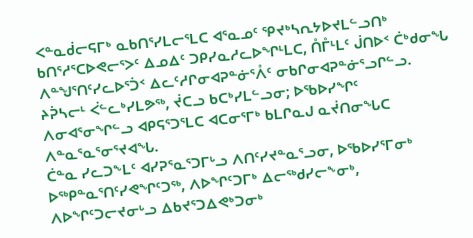ᐸᓐᓇᑰᓕᕋᒥᒃ ᓇᑲᑎᕐᓯᒪᓕᕐᒪᑕ ᐊᕐᓇᓄᑦ ᕿᔪᒃᓴᕆᔭᐅᔪᒪᓪᓗᑎᒃ ᑲᑎᕐᓱᕐᑕᐅᕙᓕᕐᐳᑦ ᐃᓄᐃᑦ ᑐᑭᓯᓇᓱᓚᐅᖏᒻᒪᑕ, ᑍᒤᒻᒪᑦ ᒎᑎᐅᑉ ᑖᒃᑯᓂᖓ ᐱᓐᖑᕐᑎᑦᓯᓚᐅᕐᑑᑉ ᐃᓚᑦᓱᒋᓂᐊᕈᓐᓃᕐᐰᑦ ᓂᑲᒋᓂᐊᕈᓐᓃᕐᓗᒋᓪᓗ.
ᔨᕉᓴᓕᒻ ᐹᓪᓚᒃᓯᒪᕗᖅ, ᔫᑕᓗ ᑲᑕᒃᓯᒪᓪᓗᓂ; ᐅᖃᐅᓯᖏᑦ ᐱᓂᐊᕐᓂᖏᓪᓗ ᐊᑭᕋᕐᑐᕐᒪᑕ ᐊᑕᓂᕐᒥᒃ ᑲᒪᒋᓇᒍ ᓇᔫᑎᓂᖓᑕ ᐱᓐᓇᕐᓇᕐᓂᕐᔪᐊᖓ.
ᑖᓐᓇ ᓯᓚᑐᖕᒪᑦ ᐊᓯᕈᕐᓇᕐᑐᒥᒡᓗ ᐱᑎᑦᓯᔪᓐᓇᕐᓗᓂ, ᐅᖃᐅᓯᕐᒥᓂᒃ ᐅᖅᑭᓐᓇᕐᑎᑦᓯᕙᖏᑦᑐᖅ, ᐱᐅᖏᑦᑐᒥᒃ ᐃᓕᖅᑯᓯᓕᖕᓂᒃ, ᐱᐅᖏᑦᑐᓕᔪᓂᒡᓗ ᐃᑲᔪᕐᑐᐃᕙᒃᑐᓂᒃ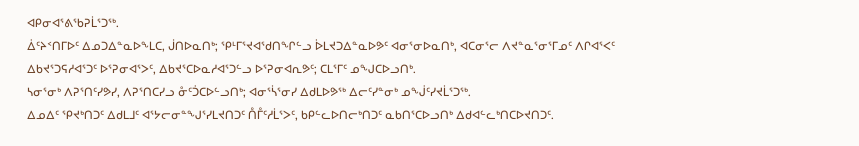ᐊᑭᓂᐊᕐᕕᖃᕈᒫᕐᑐᖅ.
ᐄᑦᔨᑉᑎᒥᐅᑦ ᐃᓄᑐᐃᓐᓇᐅᖕᒪᑕ, ᒎᑎᐅᓇᑎᒃ; ᕿᒻᒥᕐᔪᐊᖁᑎᖏᓪᓗ ᐆᒪᔪᑐᐃᓐᓇᐅᕗᑦ ᐊᓂᕐᓂᐅᓇᑎᒃ, ᐊᑕᓂᕐᓕ ᐱᔪᓐᓇᕐᓂᕐᒥᓄᑦ ᐱᒋᐊᕐᐸᑦ ᐃᑲᔪᕐᑐᕋᓱᐊᕐᑐᑦ ᐅᕐᕈᓂᐊᕐᐳᑦ, ᐃᑲᔪᕐᑕᐅᓇᓱᐊᕐᑐᓪᓗ ᐅᕐᕈᓂᐊᕆᕗᑦ; ᑕᒪᕐᒥᑦ ᓄᖑᑕᐅᓗᑎᒃ.
ᓴᓂᕐᓂᒃ ᐱᕈᕐᑎᑦᓯᕗᓯ, ᐱᕈᕐᑎᑕᓯᓗ ᓁᑦᑑᑕᐅᓪᓗᑎᒃ; ᐊᓂᕐᓵᕐᓂᓯ ᐃᑯᒪᐅᕗᖅ ᐃᓕᑦᓯᓐᓂᒃ ᓄᖒᑦᓯᔪᒫᕐᑐᖅ.
ᐃᓄᐃᑦ ᕿᔪᒃᑎᑐᑦ ᐃᑯᒪᒧᑦ ᐊᕐᔭᓕᓂᓐᖑᕐᓯᒪᔪᑎᑐᑦ ᑍᒤᑦᓱᒫᕐᐳᑦ, ᑲᑭᓪᓚᐅᑎᓕᒃᑎᑐᑦ ᓇᑲᑎᕐᑕᐅᓗᑎᒃ ᐃᑯᐊᓪᓚᒃᑎᑕᐅᔪᑎᑐᑦ.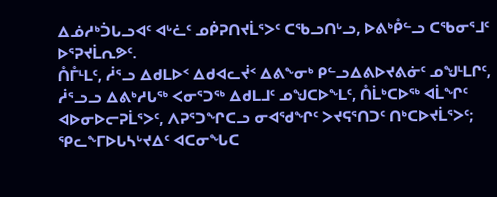ᐃᓅᓱᒃᑑᒐᓗᐊᑦ ᐊᒡᓛᑦ ᓄᑮᕈᑎᔪᒫᕐᐳᑦ ᑕᖃᓗᑎᒡᓗ, ᐅᕕᒃᑬᓪᓗ ᑕᖃᓂᕐᒧᑦ ᐅᕐᕈᔪᒫᕆᕗᑦ.
ᑍᒤᒻᒪᑦ, ᓲᕐᓗ ᐃᑯᒪᐅᑉ ᐃᑯᐊᓚᔫᑉ ᐃᕕᖕᓂᒃ ᑭᓪᓗᐃᕕᐅᔪᕕᓃᑦ ᓄᖑᒻᒪᒋᑦ, ᓲᕐᓗᓗ ᐃᕕᒃᓱᒐᖅ ᐸᓂᕐᑐᖅ ᐃᑯᒪᒧᑦ ᓄᖑᑕᐅᖕᒪᑦ, ᑍᒫᒃᑕᐅᖅ ᐊᒫᖏᑦ ᐊᐅᓂᐅᓕᕈᒫᕐᐳᑦ, ᐱᕈᕐᑐᖏᑕᓗ ᓂᐊᖁᖏᑦ ᐳᔪᕋᕐᑎᑐᑦ ᑎᒃᑕᐅᔪᒫᕐᐳᑦ; ᕿᓚᖕᒥᐅᒐᓴᒡᔪᐃᑦ ᐊᑕᓂᖓᑕ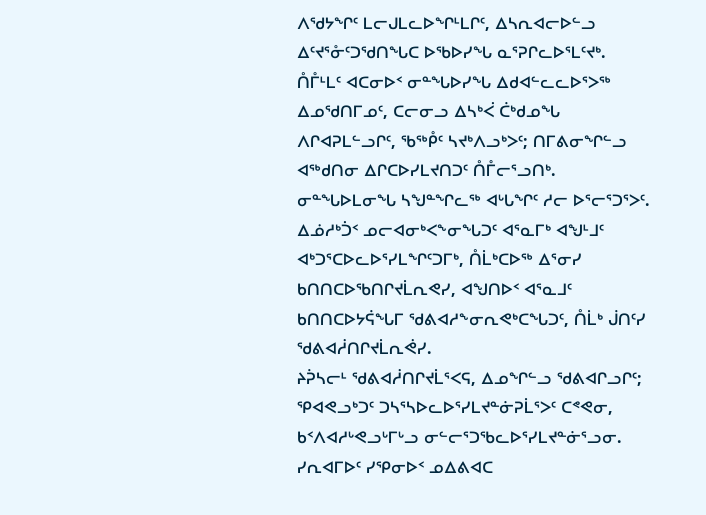ᐱᖁᔭᖏᑦ ᒪᓕᒍᒪᓚᐅᖏᒻᒪᒋᑦ, ᐃᓴᕆᐊᓕᐅᓪᓗ ᐃᑦᔪᕐᓁᑦᑐᖁᑎᖓᑕ ᐅᖃᐅᓯᖓ ᓇᕐᕈᒋᓚᐅᕐᒪᑦᔪᒃ.
ᑍᒤᒻᒪᑦ ᐊᑕᓂᐅᑉ ᓂᓐᖓᐅᓯᖓ ᐃᑯᐊᓪᓚᓚᐅᕐᐳᖅ ᐃᓄᖁᑎᒥᓄᑦ, ᑕᓕᓂᓗ ᐃᓴᒃᐹ ᑖᒃᑯᓄᖓ ᐱᒋᐊᕈᒪᓪᓗᒋᑦ, ᖃᖅᑬᑦ ᓴᔪᒃᐱᓗᒃᐳᑦ; ᑎᒥᕕᓂᖏᓪᓗ ᐊᖅᑯᑎᓂ ᐃᒋᑕᐅᓯᒪᔪᑎᑐᑦ ᑍᒤᓕᕐᓗᑎᒃ. ᓂᓐᖓᐅᒪᓂᖓ ᓴᖑᓐᖏᓚᖅ ᐊᒡᒐᖏᑦ ᓱᓕ ᐅᕐᓕᕐᑐᕐᐳᑦ.
ᐃᓅᓱᒃᑑᑉ ᓄᓕᐊᓂᒃᐸᖕᓂᖓᑐᑦ ᐊᕐᓇᒥᒃ ᐊᖑᒻᒧᑦ ᐊᒃᑐᕐᑕᐅᓚᐅᕐᓯᒪᖏᑦᑐᒥᒃ, ᑍᒫᒃᑕᐅᖅ ᐃᕐᓂᓯ ᑲᑎᑎᑕᐅᖃᑎᒋᔪᒫᕆᕙᓯ, ᐊᖑᑎᐅᑉ ᐊᕐᓇᒧᑦ ᑲᑎᑎᑕᐅᔭᕌᖓᒥ ᖁᕕᐊᓱᖕᓂᕆᕙᒃᑕᖓᑐᑦ, ᑍᒫᒃ ᒎᑎᑦᓯ ᖁᕕᐊᓲᑎᒋᔪᒫᕆᕚᓯ.
ᔨᕉᓴᓕᒻ ᖁᕕᐊᓲᑎᒋᔪᒫᕐᐸᕋ, ᐃᓄᖏᓪᓗ ᖁᕕᐊᒋᓗᒋᑦ; ᕿᐊᕙᓗᒃᑐᑦ ᑐᓴᕐᓴᐅᓚᐅᕐᓯᒪᔪᓐᓃᕈᒫᕐᐳᑦ ᑕᕝᕙᓂ, ᑲᑉᐱᐊᓱᒡᕙᓗᒡᒥᒡᓗ ᓂᓪᓕᕐᑐᖃᓚᐅᕐᓯᒪᔪᓐᓃᕐᓗᓂ.
ᓯᕆᐊᒥᐅᑦ ᓯᕿᓂᐅᑉ ᓄᐃᕕᐊᑕ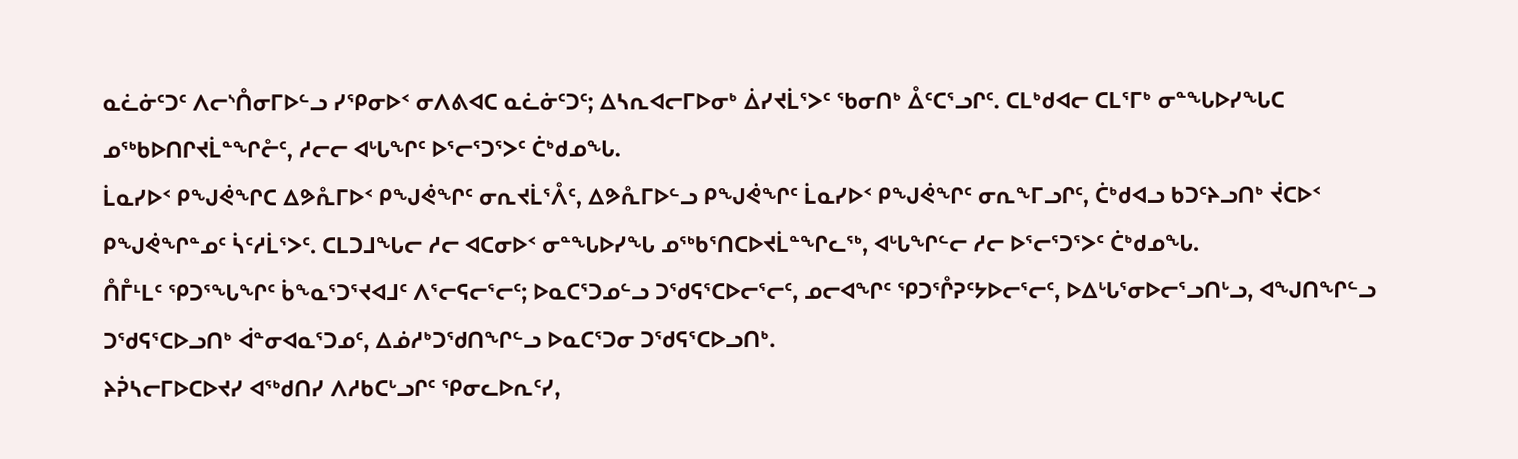ᓇᓛᓃᑦᑐᑦ ᐱᓕᔅᑍᓂᒥᐅᓪᓗ ᓯᕿᓂᐅᑉ ᓂᐱᕕᐊᑕ ᓇᓛᓃᑦᑐᑦ; ᐃᓴᕆᐊᓕᒥᐅᓂᒃ ᐄᓯᔪᒫᕐᐳᑦ ᖃᓂᑎᒃ ᐂᑦᑕᕐᓗᒋᑦ. ᑕᒪᒃᑯᐊᓕ ᑕᒪᕐᒥᒃ ᓂᓐᖓᐅᓯᖓᑕ ᓄᖅᑲᐅᑎᒋᔪᒫᓐᖏᓔᑦ, ᓱᓕᓕ ᐊᒡᒐᖏᑦ ᐅᕐᓕᕐᑐᕐᐳᑦ ᑖᒃᑯᓄᖓ.
ᒫᓇᓯᐅᑉ ᑭᖑᕚᖏᑕ ᐃᕗᕅᒥᐅᑉ ᑭᖑᕚᖏᑦ ᓂᕆᔪᒫᕐᐰᑦ, ᐃᕗᕅᒥᐅᓪᓗ ᑭᖑᕚᖏᑦ ᒫᓇᓯᐅᑉ ᑭᖑᕚᖏᑦ ᓂᕆᖕᒥᓗᒋᑦ, ᑖᒃᑯᐊᓗ ᑲᑐᑦᔨᓗᑎᒃ ᔫᑕᐅᑉ ᑭᖑᕚᖏᓐᓄᑦ ᓵᑦᓱᒫᕐᐳᑦ. ᑕᒪᑐᒧᖓᓕ ᓱᓕ ᐊᑕᓂᐅᑉ ᓂᓐᖓᐅᓯᖓ ᓄᖅᑲᕐᑎᑕᐅᔪᒫᓐᖏᓚᖅ, ᐊᒡᒐᖏᓪᓕ ᓱᓕ ᐅᕐᓕᕐᑐᕐᐳᑦ ᑖᒃᑯᓄᖓ.
ᑍᒤᒻᒪᑦ ᕿᑐᕐᖓᖏᑦ ᑳᖕᓇᕐᑐᕐᔪᐊᒧᑦ ᐱᕐᓕᕋᓕᕐᓕᑦ; ᐅᓇᑕᕐᑐᓄᓪᓗ ᑐᖁᕋᕐᑕᐅᓕᕐᓕᑦ, ᓄᓕᐊᖏᑦ ᕿᑐᕐᒊᕈᑦᔭᐅᓕᕐᓕᑦ, ᐅᐃᒡᒐᕐᓂᐅᓕᕐᓗᑎᒡᓗ, ᐊᖑᑎᖏᓪᓗ ᑐᖁᕋᕐᑕᐅᓗᑎᒃ ᐋᓐᓂᐊᓇᕐᑐᓄᑦ, ᐃᓅᓱᒃᑐᖁᑎᖏᓪᓗ ᐅᓇᑕᕐᑐᓂ ᑐᖁᕋᕐᑕᐅᓗᑎᒃ.
ᔨᕉᓴᓕᒥᐅᑕᐅᔪᓯ ᐊᖅᑯᑎᓯ ᐱᓱᑲᑕᒡᓗᒋᑦ ᕿᓂᓚᐅᕆᑦᓯ,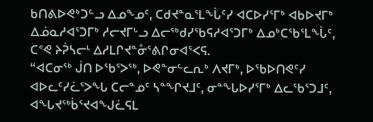ᑲᑎᕕᐅᕙᒃᑐᓪᓗ ᐃᓄᖕᓄᑦ, ᑕᑯᔪᓐᓇᕐᒪᖔᑦᓯ ᐊᑕᐅᓯᕐᒥᒃ ᐊᑲᐅᔪᒥᒃ ᐃᓅᓇᓱᐊᕐᑐᒥᒃ ᓱᓕᔪᒥᒡᓗ ᐃᓕᖅᑯᓯᖃᕋᓱᐊᕐᑐᒥᒃ ᐃᓄᒃᑕᖃᕐᒪᖔᑦ, ᑕᕝᕙ ᔨᕉᓴᓕᒻ ᐃᓱᒪᒋᔪᓐᓁᕐᕕᒋᓂᐊᕐᐸᕋ.
“ᐊᑕᓂᖅ ᒎᑎ ᐅᖃᕐᐳᖅ, ᐅᕙᓐᓂᓪᓚᕆᒃ ᐱᔪᒥᒃ, ᐅᖃᐅᑎᕙᑦᓯ ᐊᐅᓚᑦᓯᓛᕐᐳᖓ ᑕᓕᓐᓄᑦ ᓴᓐᖏᔪᒧᑦ, ᓂᓐᖓᐅᓯᕐᒥᒃ ᐃᓚᖃᕐᑐᒧᑦ, ᐊᖓᔪᖅᑳᕐᔪᐊᖑᓛᕋᒪ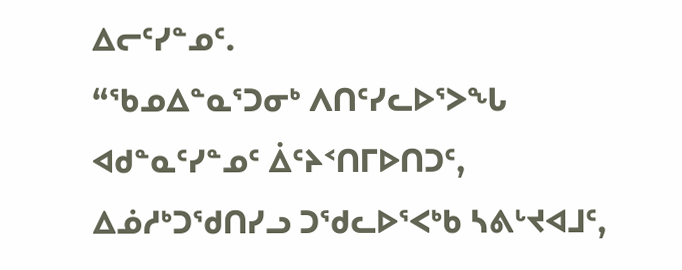ᐃᓕᑦᓯᓐᓄᑦ.
“ᖃᓄᐃᓐᓇᕐᑐᓂᒃ ᐱᑎᑦᓯᓚᐅᕐᐳᖓ ᐊᑯᓐᓇᑦᓯᓐᓄᑦ ᐄᑦᔨᑉᑎᒥᐅᑎᑐᑦ, ᐃᓅᓱᒃᑐᖁᑎᓯᓗ ᑐᖁᓚᐅᕐᐸᒃᑲ ᓴᕕᒡᔪᐊᒧᑦ,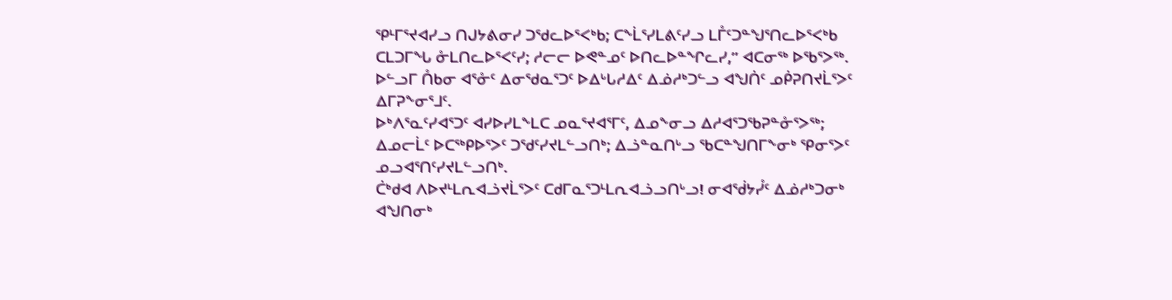ᕿᒻᒥᕐᔪᐊᓯᓗ ᑎᒍᔭᕕᓂᓯ ᑐᖁᓚᐅᕐᐸᒃᑲ; ᑕᖕᒫᕐᓯᒪᕕᑦᓯᓗ ᒪᒤᑦᑐᓐᖑᕐᑎᓚᐅᕐᐸᒃᑲ ᑕᒪᑐᒥᖓ ᓁᒪᑎᓚᐅᕐᐸᑦᓯ; ᓱᓕᓕ ᐅᕙᓐᓄᑦ ᐅᑎᓚᐅᓐᖏᓚᓯ,” ᐊᑕᓂᖅ ᐅᖃᕐᐳᖅ.
ᐅᓪᓗᒥ ᑍᑲᓂ ᐊᕐᓁᑦ ᐃᓂᖁᓇᕐᑐᑦ ᐅᐃᒡᒐᓱᐃᑦ ᐃᓅᓱᒃᑐᓪᓗ ᐊᖑᑏᑦ ᓄᑮᕈᑎᔪᒫᕐᐳᑦ ᐃᒥᕈᖕᓂᕐᒧᑦ.
ᐅᒃᐱᕐᓇᑦᓯᐊᕐᑐᑦ ᐊᓯᐅᓯᒪᖕᒪᑕ ᓄᓇᕐᔪᐊᕐᒥᑦ, ᐃᓄᖕᓂᓗ ᐃᓱᐊᕐᑐᖃᕈᓐᓁᕐᐳᖅ; ᐃᓄᓕᒫᑦ ᐅᑕᖅᑭᐅᕐᐳᑦ ᑐᖁᑦᓯᔪᒪᓪᓗᑎᒃ; ᐃᓘᓐᓇᑎᒡᓗ ᖃᑕᓐᖑᑎᒥᖕᓂᒃ ᕿᓂᕐᐳᑦ ᓄᓗᐊᕐᑎᑦᓯᔪᒪᓪᓗᑎᒃ.
ᑖᒃᑯᐊ ᐱᐅᔪᒻᒪᕆᐊᓘᔪᒫᕐᐳᑦ ᑕᑯᒥᓇᕐᑐᒻᒪᕆᐊᓘᓗᑎᒡᓗ! ᓂᐊᖂᔭᓮᑦ ᐃᓅᓱᒃᑐᓂᒃ ᐊᖑᑎᓂᒃ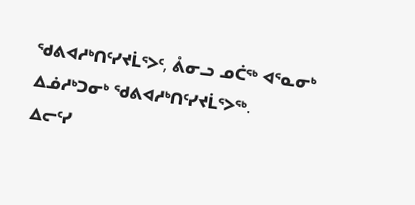ᖁᕕᐊᓱᒃᑎᑦᓯᔪᒫᕐᐳᑦ, ᕔᓂᓗ ᓄᑖᖅ ᐊᕐᓇᓂᒃ ᐃᓅᓱᒃᑐᓂᒃ ᖁᕕᐊᓱᒃᑎᑦᓯᔪᒫᕐᐳᖅ.
ᐃᓕᑦᓯ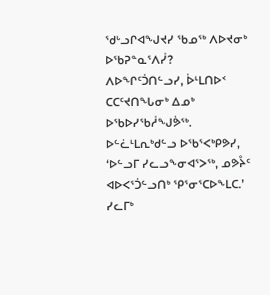ᖁᒡᓗᒋᐊᖑᔪᓯ ᖃᓄᖅ ᐱᐅᔪᓂᒃ ᐅᖃᕈᓐᓇᕐᐱᓰ? ᐱᐅᖏᑦᑑᑎᓪᓗᓯ, ᐆᒻᒪᑎᐅᑉ ᑕᑕᑦᔪᑎᖓᓂᒃ ᐃᓄᒃ ᐅᖃᐅᓯᖃᓲᖑᕘᖅ.
ᐅᓪᓛᒻᒪᕆᒃᑯᓪᓗ ᐅᖃᕐᐸᒃᑭᕗᓯ, ‘ᐅᓪᓗᒥ ᓯᓚᓗᖕᓂᐊᕐᐳᖅ, ᓄᕗᔧᑦ ᐊᐅᐸᕐᑑᓪᓗᑎᒃ ᕿᕐᓂᕐᑕᐅᖕᒪᑕ.’ ᓯᓚᒥᒃ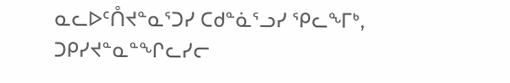ᓇᓚᐅᑦᑍᔪᓐᓇᕐᑐᓯ ᑕᑯᓐᓈᕐᓗᓯ ᕿᓚᖕᒥᒃ, ᑐᑭᓯᔪᓐᓇᓐᖏᓚᓯᓕ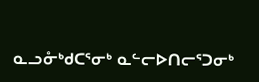ᓇᓗᓁᒃᑯᑕᕐᓂᒃ ᓇᓪᓕᐅᑎᓕᕐᑐᓂᒃ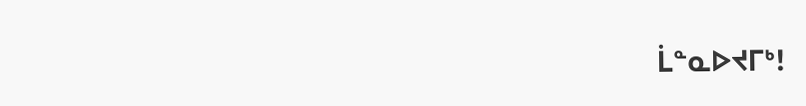ᒫᓐᓇᐅᔪᒥᒃ!